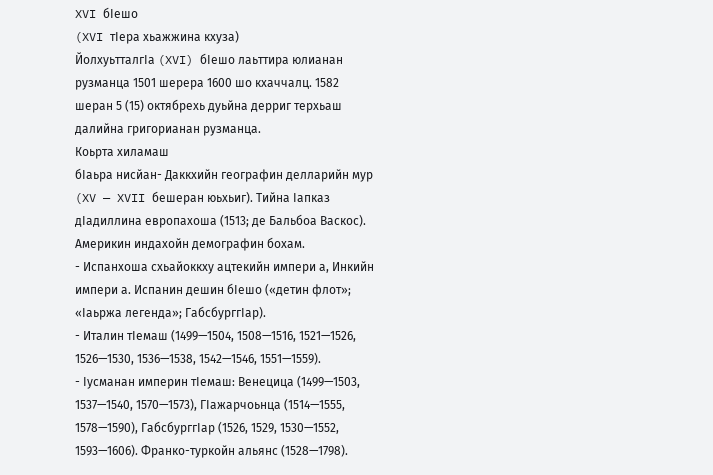XVI бӀешо
(XVI тӀера хьажжина кхуза)
ЙолхуьтталгӀа (XVI) бӀешо лаьттира юлианан рузманца 1501 шерера 1600 шо кхаччалц. 1582 шеран 5 (15) октябрехь дуьйна дерриг терхьаш далийна григорианан рузманца.
Коьрта хиламаш
бӀаьра нисйан- Даккхийн географин делларийн мур (XV — XVII бешеран юьхьиг). Тийна Ӏапказ дӀадиллина европахоша (1513; де Бальбоа Васкос). Америкин индахойн демографин бохам.
- Испанхоша схьайоккху ацтекийн импери а, Инкийн импери а. Испанин дешин бӀешо («детин флот»; «Ӏаьржа легенда»; ГабсбурггӀар).
- Италин тӀемаш (1499—1504, 1508—1516, 1521—1526, 1526—1530, 1536—1538, 1542—1546, 1551—1559).
- Ӏусманан империн тӀемаш: Венецица (1499—1503, 1537—1540, 1570—1573), ГӀажарчоьнца (1514—1555, 1578—1590), ГабсбурггӀар (1526, 1529, 1530—1552, 1593—1606). Франко-туркойн альянс (1528—1798).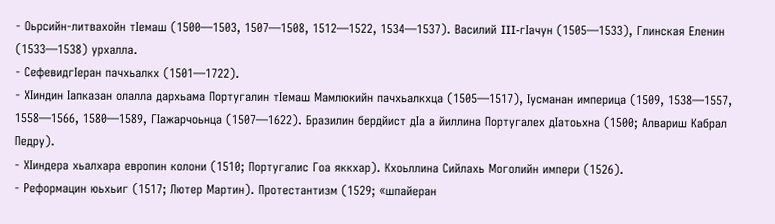- Оьрсийн-литвахойн тӀемаш (1500—1503, 1507—1508, 1512—1522, 1534—1537). Василий III-гӀачун (1505—1533), Глинская Еленин (1533—1538) урхалла.
- СефевидгӀеран пачхьалкх (1501—1722).
- ХӀиндин Ӏапказан олалла дархьама Португалин тӀемаш Мамлюкийн пачхьалкхца (1505—1517), Ӏусманан империца (1509, 1538—1557, 1558—1566, 1580—1589, ГӀажарчоьнца (1507—1622). Бразилин бердйист дӀа а йиллина Португалех дӀатоьхна (1500; Алвариш Кабрал Педру).
- ХӀиндера хьалхара европин колони (1510; Португалис Гоа яккхар). Кхоьллина Сийлахь Моголийн импери (1526).
- Реформацин юьхьиг (1517; Лютер Мартин). Протестантизм (1529; «шпайеран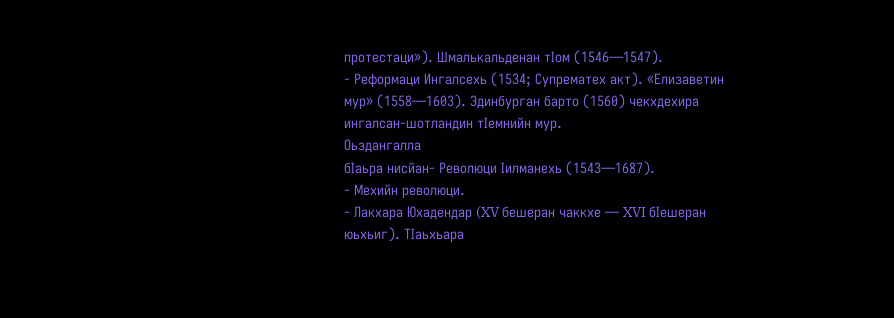протестаци»). Шмалькальденан тӀом (1546—1547).
- Реформаци Ингалсехь (1534; Супрематех акт). «Елизаветин мур» (1558—1603). Эдинбурган барто (1560) чекхдехира ингалсан-шотландин тӀемнийн мур.
Оьздангалла
бӀаьра нисйан- Революци Ӏилманехь (1543—1687).
- Мехийн революци.
- Лакхара Юхадендар (XV бешеран чаккхе — XVI бӀешеран юьхьиг). ТӀаьхьара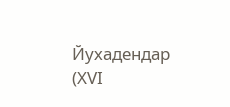Йухадендар (XVI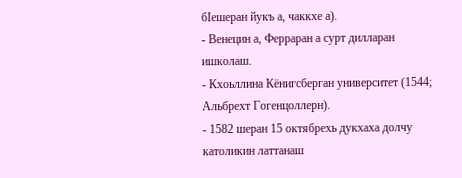бӀешеран йукъ а, чаккхе а).
- Венецин а, Ферраран а сурт дилларан ишколаш.
- Кхоьллина Кёнигсберган университет (1544; Альбрехт Гогенцоллерн).
- 1582 шеран 15 октябрехь дукхаха долчу католикин латтанаш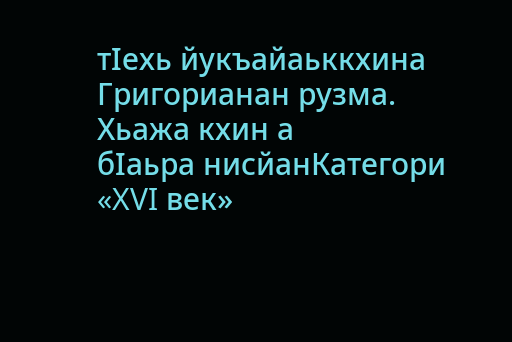тӀехь йукъайаьккхина Григорианан рузма.
Хьажа кхин а
бӀаьра нисйанКатегори «XVI век»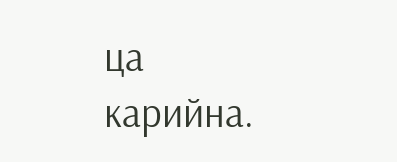ца карийна.